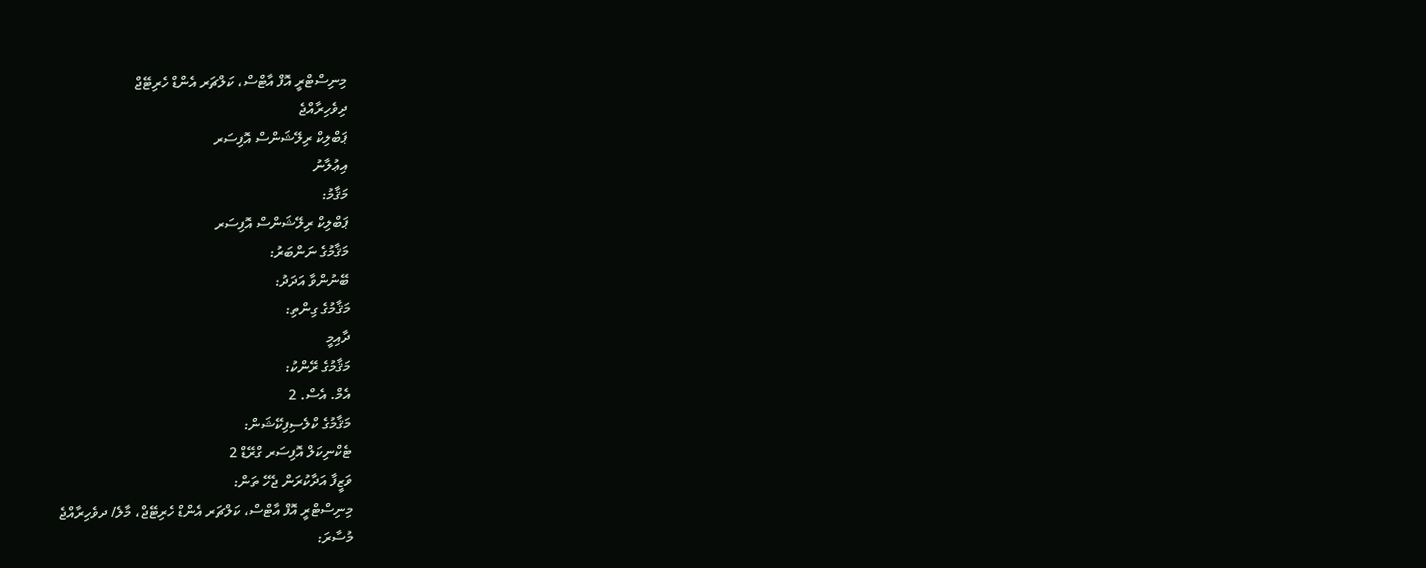މިނިސްޓްރީ އޮފް އާޓްސް، ކަލްޗަރ އެންޑް ހެރިޓޭޖް
ދިވެހިރާއްޖެ
ޕަބްލިކް ރިލޭޝަންސް އޮފިސަރ
އިޢުލާނު
މަޤާމު:
ޕަބްލިކް ރިލޭޝަންސް އޮފިސަރ
މަޤާމުގެ ނަންބަރު:
ބޭނުންވާ އަދަދު:
މަޤާމުގެ ގިންތި:
ދާއިމީ
މަޤާމުގެ ރޭންކު:
އެމް. އެސް. 2
މަޤާމުގެ ކްލެސިފިކޭޝަން:
ޓެކްނިކަލް އޮފިސަރ ގްރޭޑް 2
ވަޒީފާ އަދާކުރަން ޖެހޭ ތަން:
މިނިސްޓްރީ އޮފް އާޓްސް، ކަލްޗަރ އެންޑް ހެރިޓޭޖް، މާލެ/ ދވެހިރާއްޖެ
މުސާރަ: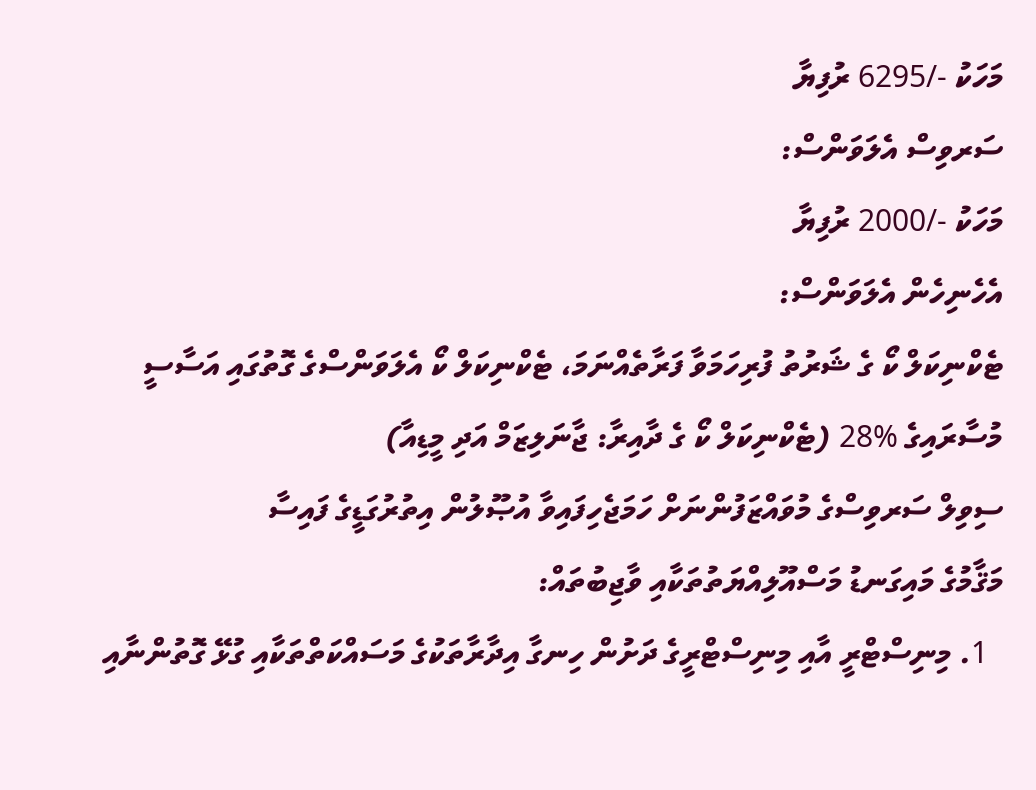މަހަކު -/6295 ރުފިޔާ
ސަރވިސް އެލަވަންސް:
މަހަކު -/2000 ރުފިޔާ
އެހެނިހެން އެލަވަންސް:
ޓެކްނިކަލް ކޯ ގެ ޝަރުތު ފުރިހަމަވާ ފަރާތެއްނަމަ، ޓެކްނިކަލް ކޯ އެލަވަންސްގެ ގޮތުގައި އަސާސީ މުސާރައިގެ %28 (ޓެކްނިކަލް ކޯ ގެ ދާއިރާ: ޖާނަލިޒަމް އަދި މީޑިއާ)
ސިވިލް ސަރވިސްގެ މުވައްޒަފުންނަށް ހަމަޖެހިފައިވާ އުޞޫލުން އިތުރުގަޑީގެ ފައިސާ
މަޤާމުގެ މައިގަނޑު މަސްއޫލިއްޔަތުތަކާއި ވާޖިބުތައް:
  1. މިނިސްޓްރީ އާއި މިނިސްޓްރީގެ ދަށުން ހިނގާ އިދާރާތަކުގެ މަސައްކަތްތަކާއި ގުޅޭ ގޮތުންނާއި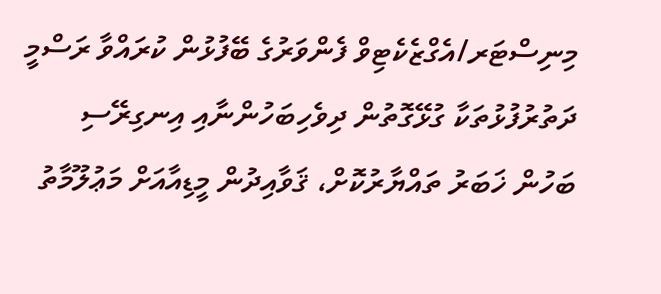މިނިސްޓަރ/އެގްޒެކެޓިވް ފެންވަރުގެ ބޭފުޅުން ކުރައްވާ ރަސްމީ ދަތުރުފުޅުތަކާ ގުޅޭގޮތުން ދިވެހިބަހުންނާއި އިނގިރޭސި ބަހުން ޚަބަރު ތައްޔާރުކޮށް، ޤަވާއިދުން މީޑިއާއަށް މަޢުލޫމާތު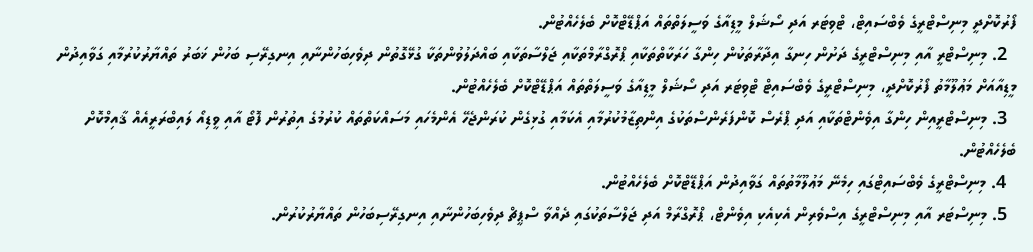ފޯރުކޮށްދީ މިނިސްޓްރީގެ ވެބްސައިޓް، ޓްވިޓަރ އަދި ސޯޝަލް މީޑިއާގެ ވަސީލަތްތައް އަޕްޑޭޓްކޮށް ބެލެހެއްޓުން.
  2. މިނިސްޓްރީ އާއި މިނިސްޓްރީގެ ދަށުން ހިނގާ އިދާރާތަކުން ހިންގާ ހަރަކާތްތަކާއި ޕްރޮގްރާމްތަކާއި ޖަލްސާތަކާއި ބައްދަލުވުންތަކާ ގުޅޭގޮތުން ދިވެހިބަހުންނާއި އިނގިރޭސި ބަހުން ޚަބަރު ތައްޔާރުކުރުމާއި ގަވާއިދުން މީޑިއާއަށް މަޢުލޫމާތު ފޯރުކޮށްދީ، މިނިސްޓްރީގެ ވެބްސައިޓް ޓްވިޓަރ އަދި ސޯޝަލް މީޑިއާގެ ވަސީލަތްތައް އަޕްޑޭޓްކޮށް ބެލެހެއްޓުން.
  3. މިނިސްޓްރީއިން ހިންގާ އިވެންޓްތަކާއި އަދި ޕްރެސް ކޮންފަރެންސްތަކުގެ އިންތިޒާމުކުރުމާއި އެކަމާއި ގުޅިގެން ކުރަންޖެހޭ އެންމެހައި މަސައްކަތްތައް ކުރުމުގެ އިތުރުން ފޮޓޯ އާއި ވީޑިއޯ ލައިބްރަރީއެއް ޤާއިމްކޮށް ބެލެހެއްޓުން.
  4. މިނިސްޓްރީގެ ވެބްސައިޓްގައި ހިމެނޭ މަޢުލޫމާތުތައް ގަވާއިދުން އަޕްޑޭޓްކޮށް ބެލެހެއްޓުން.
  5. މިނިސްޓަރ އާއި މިނިސްޓްރީގެ އިސްވެރިން އެކިއެކި އިވެންޓް، ޕްރޮގްރާމް އަދި ޖަލްސާތަކުގައި ދެއްވާ ސްޕީޗް ދިވެހިބަހުންނާއި އިނގިރޭސިބަހުން ތައްޔާރުކުރުން.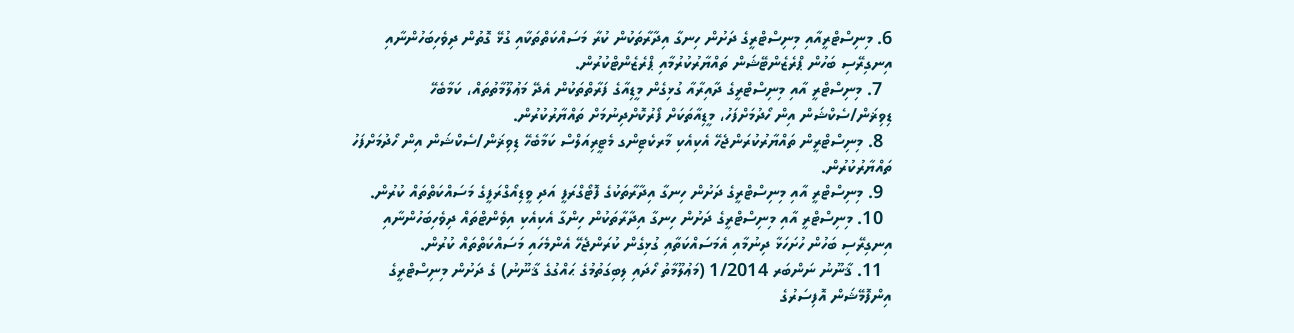6. މިނިސްޓްރީއާއި މިނިސްޓްރީގެ ދަށުން ހިނގާ އިދާރާތަކުން ކުރާ މަސައްކަތްތަކާއި ގުޅޭ ގޮތުން ދިވެހިބަހުންނާއި އިނގިރޭސި ބަހުން ޕްރެޒެންޓޭޝަން ތައްޔާރުކުރުމާއި ޕްރެޒެންޓްކުރުން.
  7. މިނިސްޓްރީ އާއި މިނިސްޓްރީގެ ދާއިރާއާ ގުޅިގެން މީޑިއާގެ ފަރާތްތަކުން އެދޭ މަޢުލޫމާތުތައް، ކަމާބެހޭ ޑިވިޜަން/ސެކްޝަން އިން ހޯދުމަށްފަހު، މީޑިއާތަކަށް ފޯރުކޮށްދިނުމަށް ތައްޔާރުކުރުން.
  8. މިނިސްޓްރީން ތައްޔާރުކުރަންޖެހޭ އެކިއެކި މާރކެޓިންގ މެޓީރިއަލްސް ކަމާބެހޭ ޑިވިޜަން/ސެކްޝަން އިން ހޯދުމަށްފަހު ތައްޔާރުކުރުން.
  9. މިނިސްޓްރީ އާއި މިނިސްޓްރީގެ ދަށުން ހިނގާ އިދާރާތަކުގެ ފޮޓޯގްރަފީ އަދި ވީޑިއޯގްރަފީގެ މަސައްކަތްތައް ކުރުން.
  10. މިނިސްޓްރީ އާއި މިނިސްޓްރީގެ ދަށުން ހިނގާ އިދާރާތަކުން ހިންގާ އެކިއެކި އިވެންޓްތައް ދިވެހިބަހުންނާއި އިނގިރޭސި ބަހުން ހުށަހަޅާ ދިނުމާއި އެމަސައްކަތާއި ގުޅިގެން ކުރަންޖެހޭ އެންމެހައި މަސައްކަތްތައް ކުރުން.
  11. ޤާނޫނު ނަންބަރ 1/2014 (މަޢުލޫމާތު ހޯދައި ލިބިގަތުމުގެ ޙައްގުގެ ޤާނޫނު) ގެ ދަށުން މިނިސްޓްރީގެ އިންފޮމޭޝަން އޮފިސަރުގެ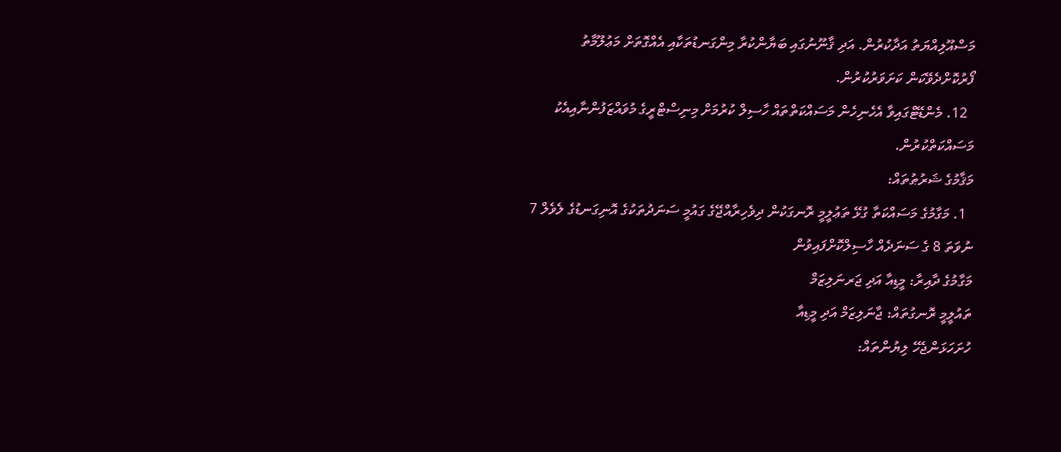މަސްއޫލިއްޔަތު އަދާކުރުން. އަދި ޤާނޫނުގައި ބަޔާންކުރާ މިންގަނޑުތަކާއި އެއްގޮތަށް މަޢުލޫމާތު ފޯރުކޮށްދެވޭކަން ކަށަވަރުކުރުން.
  12. މެންޑޭޓްގައިވާ އެހެނިހެން މަސައްކަތްތައް ހާސިލް ކުރުމަށް މިނިސްޓްރީގެ މުވައްޒަފުންނާއިއެކު މަސައްކަތްކުރުން.
މަޤާމުގެ ޝަރުޠުތައް:
  1. މަގާމުގެ މަސައްކަތާ ގުޅޭ ތަޢުލީމީ ރޮނގަކުން ދިވެހިރާއްޖޭގެ ގައުމީ ސަނަދުތަކުގެ އޮނިގަނޑުގެ ލެވެލް 7 ނުވަތަ 8 ގެ ސަނަދެއް ހާސިލްކޮށްފައިވުން
މަގާމުގެ ދާއިރާ: މީޑިއާ އަދި ޖަރނަލިޒަމް
ތައުލީމީ ރޮނގުތައް: ޖާނަލިޒަމް އަދި މީޑިއާ
ހުށަހަޅަންޖެހޭ ލިޔުންތައް: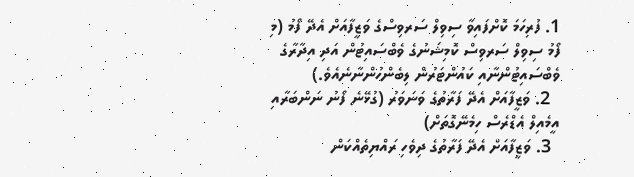1. ފުރިހަމަ ކޮށްފައިވާ ސިވިލް ސަރވިސްގެ ވަޒީފާއަށް އެދޭ ފޯމު (މި ފޯމު ސިވިލް ސަރވިސް ކޮމިޝަނުގެ ވެބްސައިޓުން އަދި އިދާރާގެ ވެބްސައިޓުންނާއި ކައުންޓަރުން ލިބެންހުންނާނެއެވެ.)
  2. ވަޒީފާއަށް އެދޭ ފަރާތުގެ ވަނަވަރު (ގުޅޭނެ ފޯނު ނަންބަރާއި އީމެއިލް އެޑްރެސް ހިމެނޭގޮތަށް)
  3. ވަޒީފާއަށް އެދޭ ފަރާތުގެ ދިވެހި ރައްޔިތެއްކަން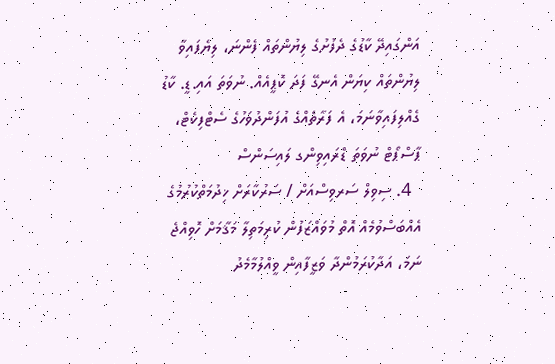އަންގައިދޭ ކާޑުގެ ދެފުށުގެ ލިޔުންތައް ފެންނަ، ލިޔެފައިވާ ލިޔުންތައް ކިޔަން އެނގޭ ފަދަ ކޮޕީއެއް. ނުވަތަ އައި.ޑީ. ކާޑު ގެއްލިފައިވާނަމަ، އެ ފަރާތެއްގެ އުފަންދުވަހުގެ ސެޓްފިކެޓް، ޕާސްޕޯޓް ނުވަތަ ޑްރައިވިންގ ލައިސަންސް
  4. ސިވިލް ސަރވިސްއަށް / ސަރުކާރަށް ޚިދުމަތްކުރުމުގެ އެއްބަސްވުމެއް އޮތް މުވައްޒަފުން ކުރިމަތިލާ މަޤާމަށް ހޮވިއްޖެ ނަމަ، އަދާކުރަމުންދާ ވަޒީފާއިން ވީއްލުމާމެދު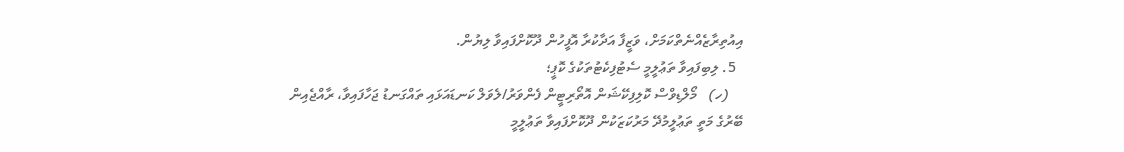އިއުތިރާޒެއްނެތްކަމަށް، ވަޒީފާ އަދާކުރާ އޮފީހުން ދޫކޮށްފައިވާ ލިޔުން.
  5. ލިބިފައިވާ ތަޢުލީމީ ސެޓުފިކެޓުތަކުގެ ކޮޕީ؛
    (ހ)   މޯލްޑިވްސް ކޮލިފިކޭޝަން އޮތޯރިޓީން ފެންވަރު/ލެވަލް ކަނޑައަޅައި ތައްގަނޑު ޖަހާފައިވާ، ރާއްޖެއިން ބޭރުގެ މަތީ ތަޢުލީމުދޭ މަރުކަޒަކުން ދޫކޮށްފައިވާ ތަޢުލީމީ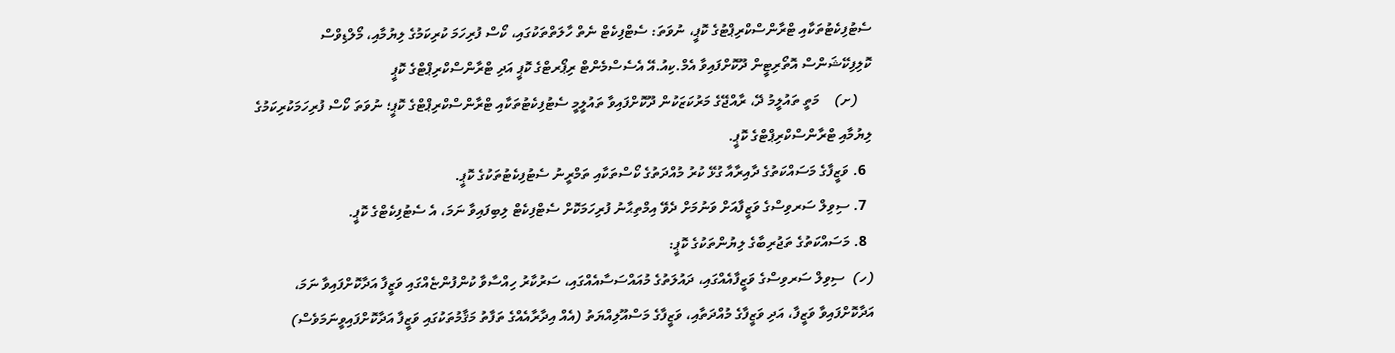ސެޓުފިކެޓުތަކާއި ޓްރާންސްކްރިޕްޓުގެ ކޮޕީ، ނުވަތަ: ސެޓްފިކެޓް ނެތް ހާލަތްތަކުގައި، ކޯސް ފުރިހަމަ ކުރިކަމުގެ ލިޔުމާއި، މޯލްޑިވްސް ކޮލިފިކޭޝަންސް އޮތޯރިޓީން ދޫކޮށްފައިވާ އެމް.ކިއު.އޭ އެސެސްމެންޓް ރިޕޯރޓްގެ ކޮޕީ އަދި ޓްރާންސްކްރިޕްޓްގެ ކޮޕީ
    (ށ)    މަތީ ތައުލީމު ދޭ، ރާއްޖޭގެ މަރުކަޒަކުން ދޫކޮށްފައިވާ ތައުލީމީ ސެޓުފިކެޓުތަކާއި ޓްރާންސްކްރިޕްޓްގެ ކޮޕީ؛ ނުވަތަ ކޯސް ފުރިހަމަކުރިކަމުގެ ލިޔުމާއި ޓްރާންސްކްރިޕްޓްގެ ކޮޕީ.
  6. ވަޒީފާގެ މަސައްކަތުގެ ދާއިރާއާ ގުޅޭ ކުރު މުއްދަތުގެ ކޯސްތަކާއި ތަމްރީނު ސެޓުފިކެޓުތަކުގެ ކޮޕީ.
  7. ސިވިލް ސަރވިސްގެ ވަޒީފާއަށް ވަނުމަށް ދެވޭ އިމްތިޙާނު ފުރިހަމަކޮށް ސެޓްފިކެޓް ލިބިފައިވާ ނަމަ، އެ ސެޓުފިކެޓްގެ ކޮޕީ.
  8. މަސައްކަތުގެ ތަޖުރިބާގެ ލިޔުންތަކުގެ ކޮޕީ:
(ހ)  ސިވިލް ސަރވިސްގެ ވަޒީފާއެއްގައި، ދައުލަތުގެ މުއައްސަސާއެއްގައި، ސަރުކާރު ހިއްސާވާ ކުންފުންޏެއްގައި ވަޒީފާ އަދާކޮށްފައިވާ ނަމަ، އަދާކޮށްފައިވާ ވަޒީފާ، އަދި ވަޒީފާގެ މުއްދަތާއި، ވަޒީފާގެ މަސްއޫލިއްޔަތު (އެއް އިދާރާއެއްގެ ތަފާތު މަޤާމުތަކުގައި ވަޒީފާ އަދާކޮށްފައިވީނަމަވެސް)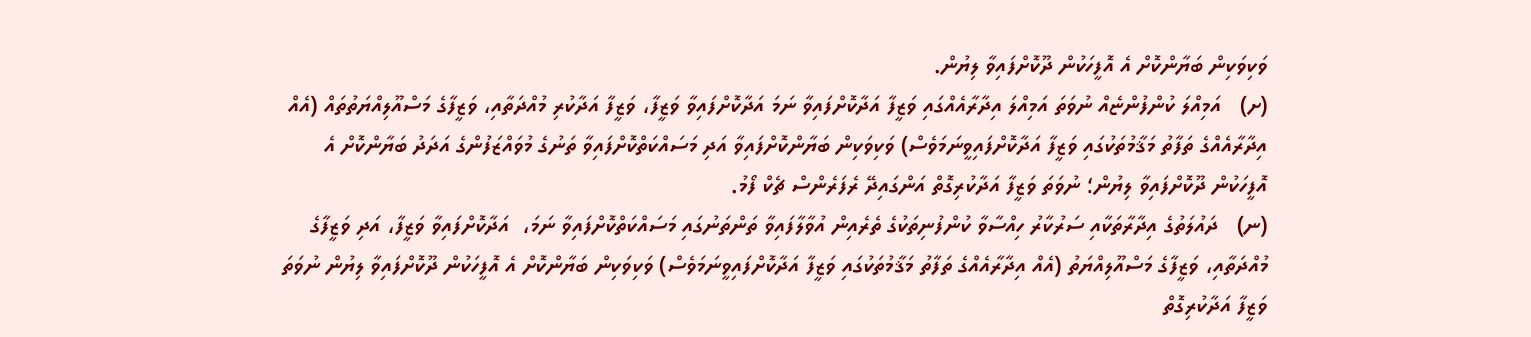ވަކިވަކިން ބަޔާންކޮށް އެ އޮފީހަކުން ދޫކޮށްފައިވާ ލިޔުން.
(ށ)   އަމިއްލަ ކުންފުންޏެއް ނުވަތަ އަމިއްލަ އިދާރާއެއްގައި ވަޒީފާ އަދާކޮށްފައިވާ ނަމަ އަދާކޮށްފައިވާ ވަޒީފާ، ވަޒީފާ އަދާކުރި މުއްދަތާއި، ވަޒީފާގެ މަސްއޫލިއްޔަތުތައް (އެއް އިދާރާއެއްގެ ތަފާތު މަޤާމުތަކުގައި ވަޒީފާ އަދާކޮށްފައިވީނަމަވެސް) ވަކިވަކިން ބަޔާންކޮށްފައިވާ އަދި މަސައްކަތްކޮށްފައިވާ ތަނުގެ މުވައްޒަފުންގެ އަދަދު ބަޔާންކޮށް އެ އޮފީހަކުން ދޫކޮށްފައިވާ ލިޔުން؛ ނުވަތަ ވަޒީފާ އަދާކުރިގޮތް އަންގައިދޭ ރެފަރެންސް ޗެކް ފޯމު.
(ނ)   ދައުލަތުގެ އިދާރާތަކާއި ސަރުކާރު ހިއްސާވާ ކުންފުނިތަކުގެ ތެރެއިން އުވާލާފައިވާ ތަންތަނުގައި މަސައްކަތްކޮށްފައިވާ ނަމަ،  އަދާކޮށްފައިވާ ވަޒީފާ، އަދި ވަޒީފާގެ މުއްދަތާއި، ވަޒީފާގެ މަސްއޫލިއްޔަތު (އެއް އިދާރާއެއްގެ ތަފާތު މަޤާމުތަކުގައި ވަޒީފާ އަދާކޮށްފައިވީނަމަވެސް) ވަކިވަކިން ބަޔާންކޮށް އެ އޮފީހަކުން ދޫކޮށްފައިވާ ލިޔުން ނުވަތަ ވަޒީފާ އަދާކުރިގޮތް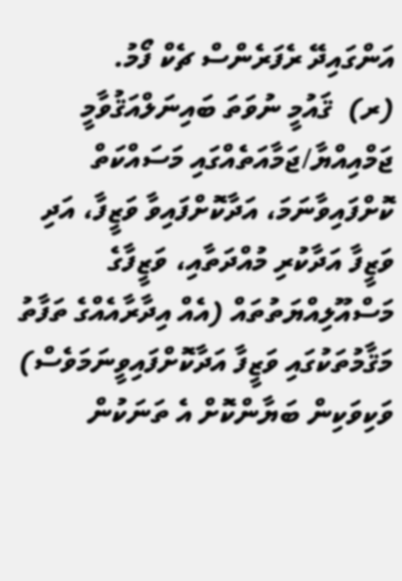އަންގައިދޭ ރެފަރެންސް ޗެކް ފޯމު.
(ރ)  ޤައުމީ ނުވަތަ ބައިނަލްއަޤުވާމީ ޖަމްއިއްޔާ/ޖަމާއަތެއްގައި މަސައްކަތް ކޮށްފައިވާނަމަ، އަދާކޮށްފައިވާ ވަޒީފާ، އަދި ވަޒީފާ އަދާކުރި މުއްދަތާއި، ވަޒީފާގެ މަސްއޫލިއްޔަތުތައް (އެއް އިދާރާއެއްގެ ތަފާތު މަޤާމުތަކުގައި ވަޒީފާ އަދާކޮށްފައިވީނަމަވެސް) ވަކިވަކިން ބަޔާންކޮށް އެ ތަނަކުން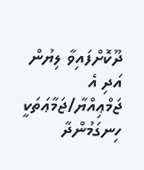ދޫކޮށްފައިވާ ލިޔުން އަދި އެ ޖަމްޢިއްޔާ/ޖަމާޢަތަކީ ހިނގަމުންދާ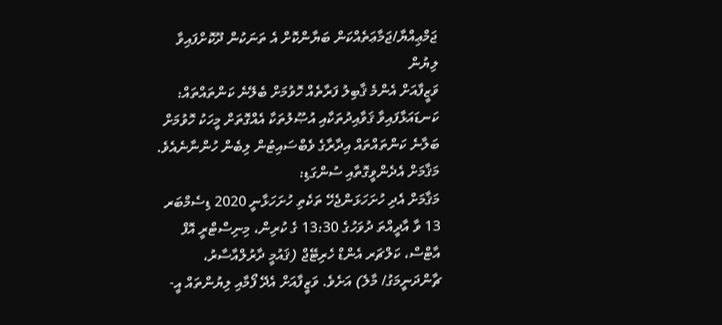ޖަމްޢިއްޔާ/ޖަމާޢަތެއްކަން ބަޔާންކޮށް އެ ތަނަކުން ދޫކޮށްފައިވާ ލިޔުން
ވަޒީފާއަށް އެންމެ ޤާބިލު ފަރާތެއް ހޮވުމަށް ބެލޭނެ ކަންތައްތައް:
ކަނޑައަޅާފައިވާ ޤަވާއިދުތަކާއި އުޞޫލުތަކާ އެއްގޮތަށް މީހަކު ހޮވުމަށް ބަލާނެ ކަންތައްތައް އިދާރާގެ ވެބްސައިޓުން ލިބެން ހުންނާނެއެވެ.
މަޤާމަށް އެދެންވީގޮތާއި ސުންގަޑި:
މަޤާމަށް އެދި ހުށަހަޅަންޖެހޭ ތަކެތި ހުށަހަޅާނީ 2020 ޑިސެމްބަރ 13 ވާ އާދީއްތަ ދުވަހުގެ 13:30 ގެ ކުރިން، މިނިސްޓްރީ އޮފް އާޓްސް، ކަލްޗަރ އެންޑް ހެރިޓޭޖް (ޤައުމީ ދާރުލްއާސާރު، ޗާންދަނީމަގު/ މާލެ) އަށެވެ. ވަޒީފާއަށް އެދޭ ފޯމާއި ލިޔުންތައް އީ-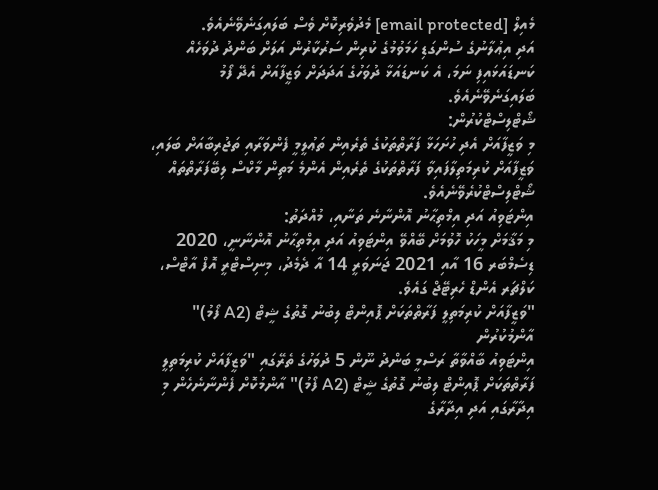މެއިލް [email protected] މެދުވެރިކޮށް ވެސް ބަލައިގަނެވޭނެއެވެ.
އަދި އިޢުލާނުގެ ސުންގަޑި ހަމަވުމުގެ ކުރިން ސަރުކާރުން އަލަށް ބަންދު ދުވަހެއް ކަނޑައަޅައިފި ނަމަ، އެ ކަނޑައަޅާ ދުވަހުގެ އަދަދަށް ވަޒީފާއަށް އެދޭ ފޯމު ބަލައިގަނެވޭނެއެވެ.
ޝޯޓްލިސްޓްކުރުން:
މި ވަޒީފާއަށް އެދި ހުށަހަޅާ ފަރާތްތަކުގެ ތެރެއިން ތަޢުލީމީ ފެންވަރާއި ތަޖުރިބާއަށް ބަލައި، ވަޒީފާއަށް ކުރިމަތިލާފައިވާ ފަރާތްތަކުގެ ތެރެއިން އެންމެ މަތިން މާކްސް ލިބޭފަރާތްތައް ޝޯޓްލިސްޓްކުރެވޭނެއެވެ.
އިންޓަވިއު އަދި އިމްތިޙާނު އޮންނާނެ ތަނާއި، މުއްދަތު:
މި މަޤާމަށް މީހަކު ހޮވުމަށް ބޭއްވޭ އިންޓަވިއު އަދި އިމްތިޙާނު އޮންނާނީ، 2020 ޑިސެމްބަރ 16 އާއި 2021 ޖަނަވަރީ 14 އާ ދެމެދު، މިނިސްޓްރީ އޮފް އާޓްސް، ކަލްޗަރ އެންޑް ހެރިޓޭޖް ގައެވެ.
"ވަޒީފާއަށް ކުރިމަތިލީ ފަރާތްތަކަށް ޕޮއިންޓް ލިބުނު ގޮތުގެ ޝީޓް (A2 ފޯމު)" އާންމުކުރުން
އިންޓަވިއު ބާއްވާތާ ރަސްމީ ބަންދު ނޫން 5 ދުވަހުގެ ތެރޭގައި "ވަޒީފާއަށް ކުރިމަތިލީ ފަރާތްތަކަށް ޕޮއިންޓް ލިބުނު ގޮތުގެ ޝީޓް (A2 ފޯމު)" އާންމުކޮށް ފެންނާނެހެން މި އިދާރާގައި އަދި އިދާރާގެ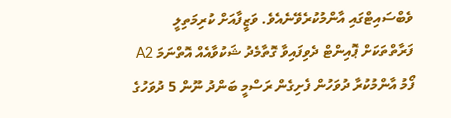ވެބްސައިޓްގައި އާންމުކުރެވޭނެއެވެ. ވަޒީފާއަށް ކުރިމަތިލީ ފަރާތްތަކަށް ޕޮއިންޓް ދެވިފައިވާ ގޮތާމެދު ޝަކުވާއެއް އޮތްނަމަ A2 ފޯމު އާންމުކުރާ ދުވަހުން ފެށިގެން ރަސްމީ ބަންދު ނޫން 5 ދުވަހުގެ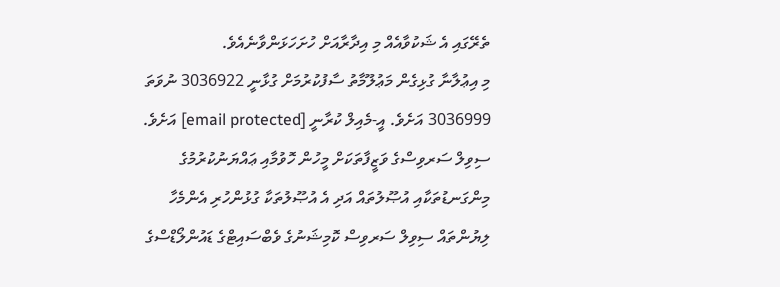ތެރޭގައި އެ ޝަކުވާއެއް މި އިދާރާއަށް ހުށަހަޅަންވާނެއެވެ.
މި އިޢުލާނާ ގުޅިގެން މަޢުލޫމާތު ސާފުކުރުމަށް ގުޅާނީ 3036922 ނުވަތަ 3036999 އަށެވެ. އީ-މެއިލް ކުރާނީ [email protected] އަށެވެ.
ސިވިލް ސަރވިސްގެ ވަޒީފާތަކަށް މީހުން ހޮވުމާއި ޢައްޔަނުކުރުމުގެ މިންގަނޑުތަކާއި އުޞޫލުތައް އަދި އެ އުޞޫލުތަކާ ގުޅުންހުރި އެންމެހާ ލިޔުންތައް ސިވިލް ސަރވިސް ކޮމިޝަނުގެ ވެބްސައިޓްގެ ޑައުންލޯޑްސްގެ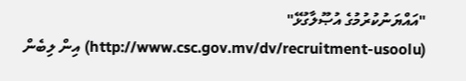"އައްޔަނުކުރުމުގެ އުޞޫލާގުޅޭ" (http://www.csc.gov.mv/dv/recruitment-usoolu) އިން ލިބެން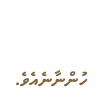ހުންނާނެއެވެ.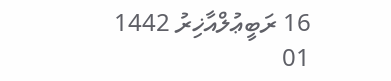16 ރަބީޢުލްއާޚިރު 1442
01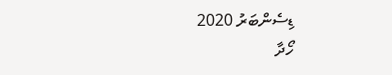ޑިސެންބަރު 2020
ހޯދާ